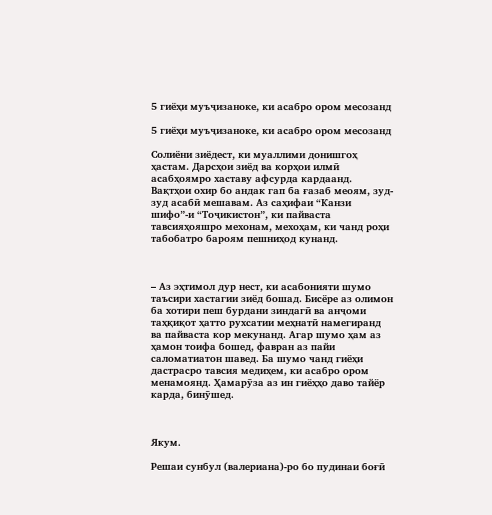5 гиёҳи муъҷизаноке, ки асабро ором месозанд

5 гиёҳи муъҷизаноке, ки асабро ором месозанд

Солиёни зиёдест, ки муаллими донишгоҳ ҳастам. Дарсҳои зиёд ва корҳои илмӣ асабҳоямро хаставу афсурда кардаанд. Вақтҳои охир бо андак гап ба ғазаб меоям, зуд-зуд асабӣ мешавам. Аз саҳифаи “Канзи шифо”-и “Тоҷикистон”, ки пайваста тавсияҳояшро мехонам, мехоҳам, ки чанд роҳи табобатро бароям пешниҳод кунанд.



– Аз эҳтимол дур нест, ки асабонияти шумо таъсири хастагии зиёд бошад. Бисёре аз олимон ба хотири пеш бурдани зиндагӣ ва анҷоми таҳқиқот ҳатто рухсатии меҳнатӣ намегиранд ва пайваста кор мекунанд. Агар шумо ҳам аз ҳамон тоифа бошед, фавран аз пайи саломатиатон шавед. Ба шумо чанд гиёҳи дастрасро тавсия медиҳем, ки асабро ором менамоянд. Ҳамарӯза аз ин гиёҳҳо даво тайёр карда, бинӯшед.



Якум.

Решаи сунбул (валериана)-ро бо пудинаи боғӣ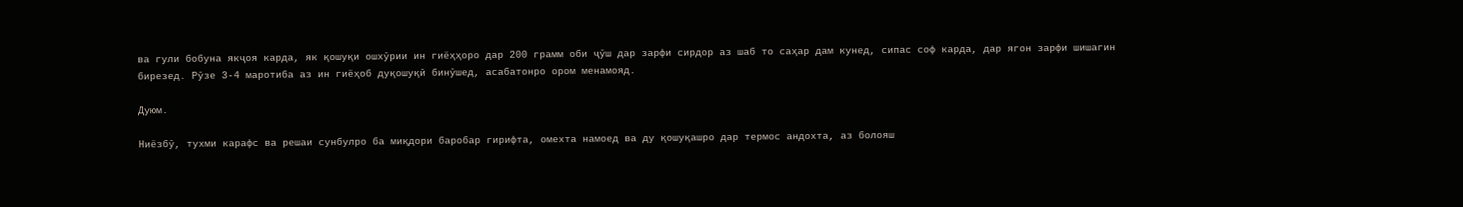ва гули бобуна якҷоя карда, як қошуқи ошхӯрии ин гиёҳҳоро дар 200 грамм оби ҷӯш дар зарфи сирдор аз шаб то саҳар дам кунед, сипас соф карда, дар ягон зарфи шишагин бирезед. Рӯзе 3-4 маротиба аз ин гиёҳоб дуқошуқӣ бинӯшед, асабатонро ором менамояд.

Дуюм.

Ниёзбӯ, тухми карафс ва решаи сунбулро ба миқдори баробар гирифта, омехта намоед ва ду қошуқашро дар термос андохта, аз болояш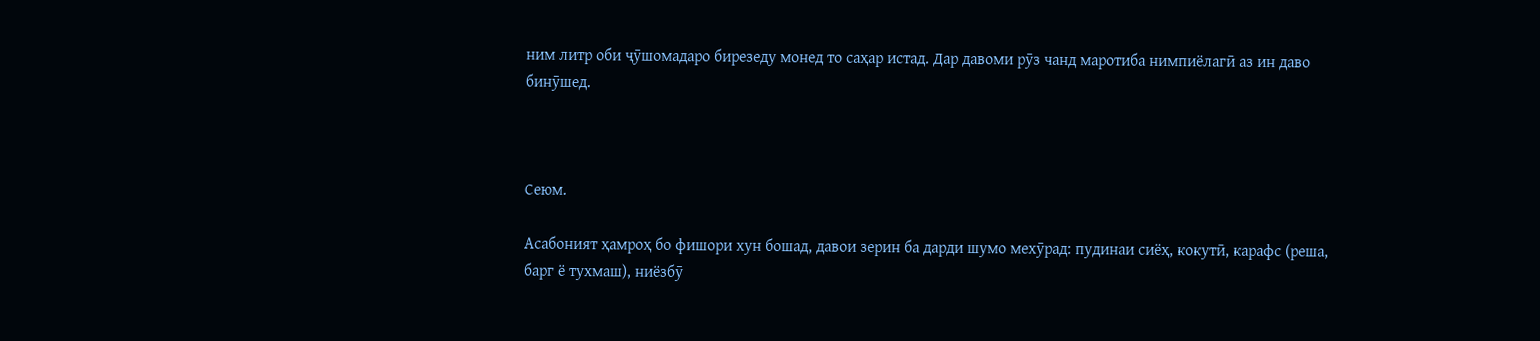ним литр оби ҷӯшомадаро бирезеду монед то саҳар истад. Дар давоми рӯз чанд маротиба нимпиёлагӣ аз ин даво бинӯшед.



Сеюм.

Асабоният ҳамроҳ бо фишори хун бошад, давои зерин ба дарди шумо мехӯрад: пудинаи сиёҳ, кокутӣ, карафс (реша, барг ё тухмаш), ниёзбӯ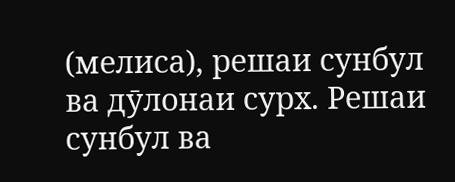(мелиса), решаи сунбул ва дӯлонаи сурх. Решаи сунбул ва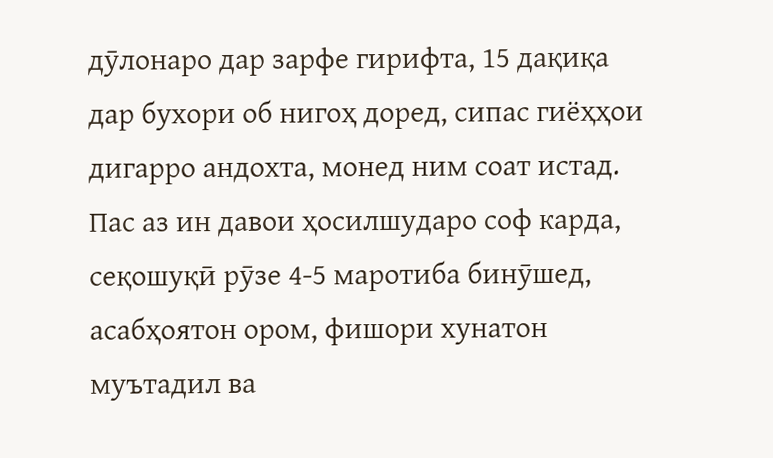дӯлонаро дар зарфе гирифта, 15 дақиқа дар бухори об нигоҳ доред, сипас гиёҳҳои дигарро андохта, монед ним соат истад. Пас аз ин давои ҳосилшударо соф карда, сеқошуқӣ рӯзе 4-5 маротиба бинӯшед, асабҳоятон ором, фишори хунатон муътадил ва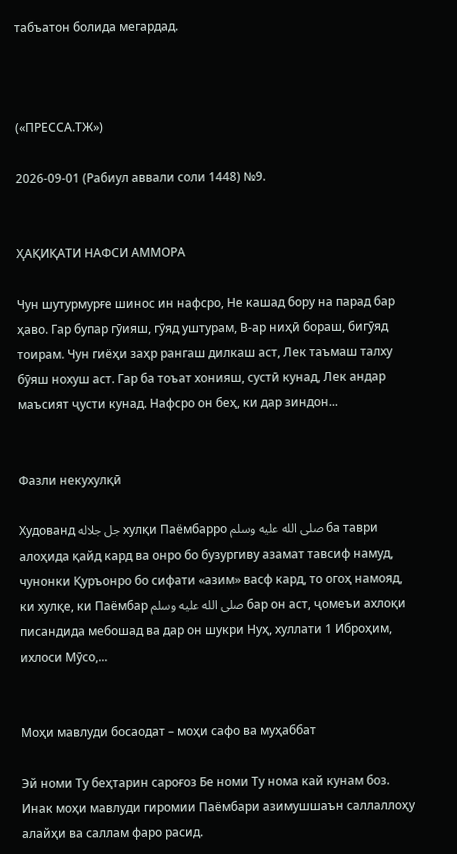табъатон болида мегардад.



(«ПРЕССА.ТЖ»)

2026-09-01 (Рабиул аввали соли 1448) №9.


ҲАҚИҚАТИ НАФСИ АММОРА

Чун шутурмурғе шинос ин нафсро, Не кашад бору на парад бар ҳаво. Гар бупар гӯияш, гӯяд уштурам, В-ар ниҳӣ бораш, бигӯяд тоирам. Чун гиёҳи заҳр рангаш дилкаш аст, Лек таъмаш талху бӯяш нохуш аст. Гар ба тоъат хонияш, сустӣ кунад, Лек андар маъсият ҷусти кунад. Нафсро он беҳ, ки дар зиндон...


Фазли некухулқӣ

Худованд جل جلاله хулқи Паёмбарро صلى الله عليه وسلم ба таври алоҳида қайд кард ва онро бо бузургиву азамат тавсиф намуд, чунонки Қуръонро бо сифати «азим» васф кард, то огоҳ намояд, ки хулқе, ки Паёмбар صلى الله عليه وسلم бар он аст, ҷомеъи ахлоқи писандида мебошад ва дар он шукри Нуҳ, хуллати 1 Иброҳим, ихлоси Мӯсо,...


Моҳи мавлуди босаодат – моҳи сафо ва муҳаббат

Эй номи Ту беҳтарин сароғоз Бе номи Ту нома кай кунам боз.   Инак моҳи мавлуди гиромии Паёмбари азимушшаън саллаллоҳу алайҳи ва саллам фаро расид.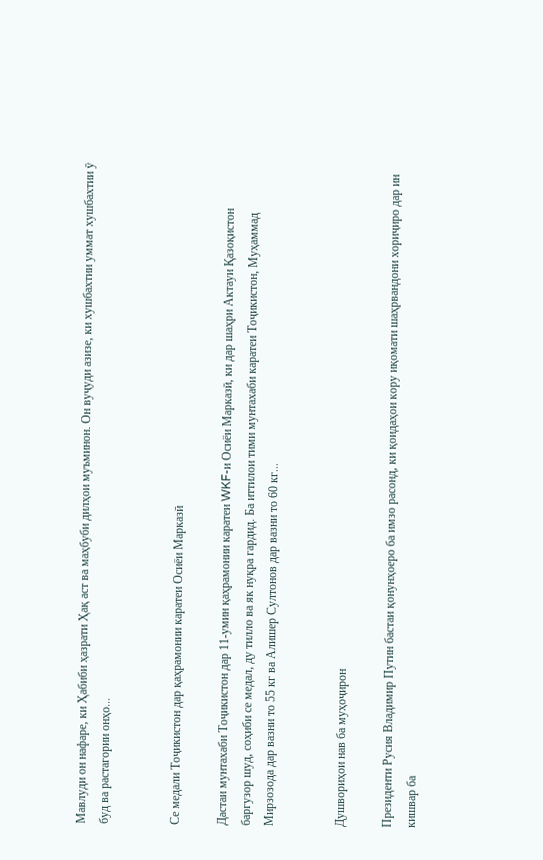Мавлуди он нафаре, ки Ҳабиби ҳазрати Ҳақ аст ва маҳбуби дилҳои муъминон. Он вуҷуди азизе, ки хушбахтии уммат хушбахтии ӯ буд ва растагории онҳо...


Се медали Тоҷикистон дар қаҳрамонии каратеи Осиёи Марказӣ

Дастаи мунтахаби Тоҷикистон дар 11-умин қаҳрамонии каратеи WKF-и Осиёи Марказӣ, ки дар шаҳри Актауи Қазоқистон баргузор шуд, соҳиби се медал, ду тилло ва як нуқра гардид. Ба иттилои тими мунтахаби каратеи Тоҷикистон, Муҳаммад Мирзозода дар вазни то 55 кг ва Алишер Султонов дар вазни то 60 кг...


Душвориҳои нав ба муҳоҷирон

Президенти Русия Владимир Путин бастаи қонунҳоеро ба имзо расонд, ки қоидаҳои кору иқомати шаҳрвандони хориҷиро дар ин кишвар ба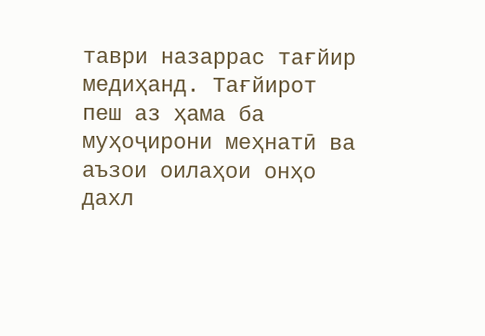таври назаррас тағйир медиҳанд. Тағйирот пеш аз ҳама ба муҳоҷирони меҳнатӣ ва аъзои оилаҳои онҳо дахл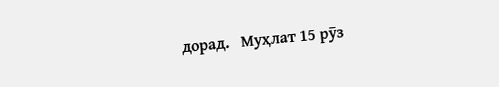дорад.   Муҳлат 15 рӯз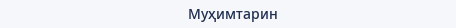Муҳимтарин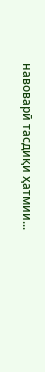навоварӣ тасдиқи ҳатмии...